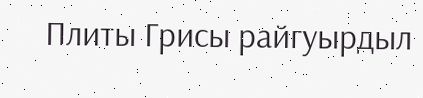Плиты Грисы райгуырдыл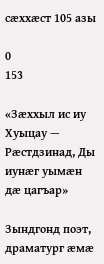сæххæст 105 азы

0
153

«Зæххыл ис иу Хуыцау — Рæстдзинад, Ды иунæг уымæн дæ цагъар»

Зындгонд поэт, драматург æмæ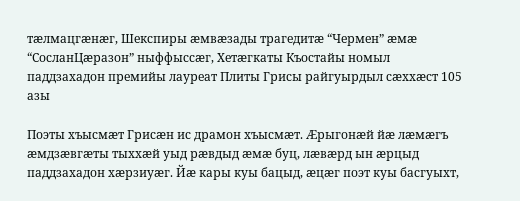тæлмацгæнæг, Шекспиры æмвæзады трагедитæ “Чермен” æмæ “СосланЦæразон” ныффыссæг, Хетæгкаты Къостайы номыл паддзахадон премийы лауреат Плиты Грисы райгуырдыл сæххæст 105 азы

Поэты хъысмæт Грисæн ис драмон хъысмæт. Æрыгонæй йæ лæмæгъ æмдзæвгæты тыххæй уыд рæвдыд æмæ буц, лæвæрд ын æрцыд паддзахадон хæрзиуæг. Йæ кары куы бацыд, æцæг поэт куы басгуыхт,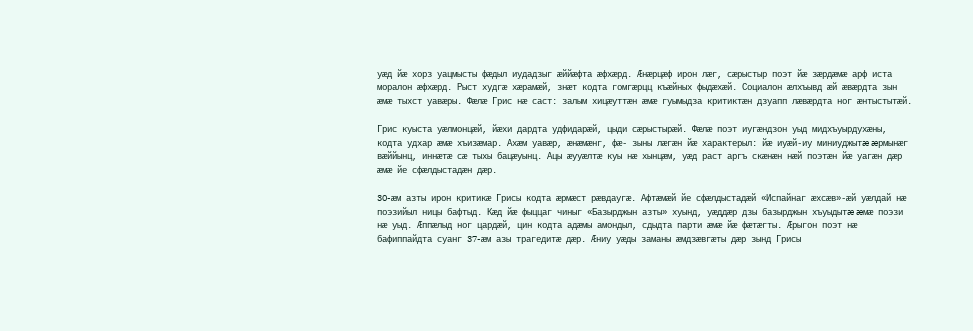уæд йæ хорз уацмысты фæдыл иудадзыг æййæфта æфхæрд. Æнæрцæф ирон лæг, сæрыстыр поэт йæ зæрдæмæ арф иста моралон æфхæрд. Рыст худгæ хæрамæй, знæт кодта гомгæрцц къæйных фыдæхæй. Социалон æлхъывд æй æвæрдта зын æмæ тыхст уавæры. Фæлæ Грис нæ саст: залым хицæуттæн æмæ гуымыдза критиктæн дзуапп лæвæрдта ног æнтыстытæй.

Грис куыста уæлмонцæй, йæхи дардта удфидарæй, цыди сæрыстырæй. Фæлæ поэт иугæндзон уыд мидхъуырдухæны, кодта удхар æмæ хъизæмар. Ахæм уавæр, æнæмæнг, фæ- зыны лæгæн йæ характерыл: йæ иуæй-иу миниуджытæ æрмынæг вæййынц, иннæтæ сæ тыхы бацæуынц. Ацы æууæлтæ куы нæ хынцæм, уæд раст аргъ скæнæн нæй поэтæн йæ уагæн дæр æмæ йе сфæлдыстадæн дæр.

30-æм азты ирон критикæ Грисы кодта æрмæст рæвдаугæ. Афтæмæй йе сфæлдыстадæй «Испайнаг æхсæв»-æй уæлдай нæ поэзийыл ницы бафтыд. Кæд йæ фыццаг чиныг «Базырджын азты» хуынд, уæддæр дзы базырджын хъуыдытæ æмæ поэзи нæ уыд. Æппæлыд ног цардæй, цин кодта адæмы амондыл, сдыдта парти æмæ йæ фæтæгты. Æрыгон поэт нæ бафиппайдта суанг 37-æм азы трагедитæ дæр. Æниу уæды заманы æмдзæвгæты дæр зынд Грисы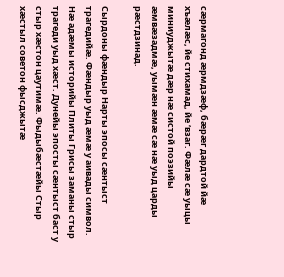сæрмагонд æрмдзæф, бæрæг дардтой йæ хъæлæс, йе стихамад, йе ‘взаг. Фæлæ сæ уыцы миниуджытæ дæр нæ систой поэзийы æмвæзадмæ, уымæн æмæ сæ нæ уыд царды рæстдзинад.

Сырдоны фæндыр Нарты эпосы сæнтыст трагедийæ. Фæндыр уыд æмæ у аивады символ. Нæ адæмы историйы Плиты Грисы заманы стыр трагеди уыд хæст. Дунейы эпосты сæнтыст баст у стыр хæстон цаутимæ. Фыдыбæстæйы Стыр хæстыл советон фысджытæ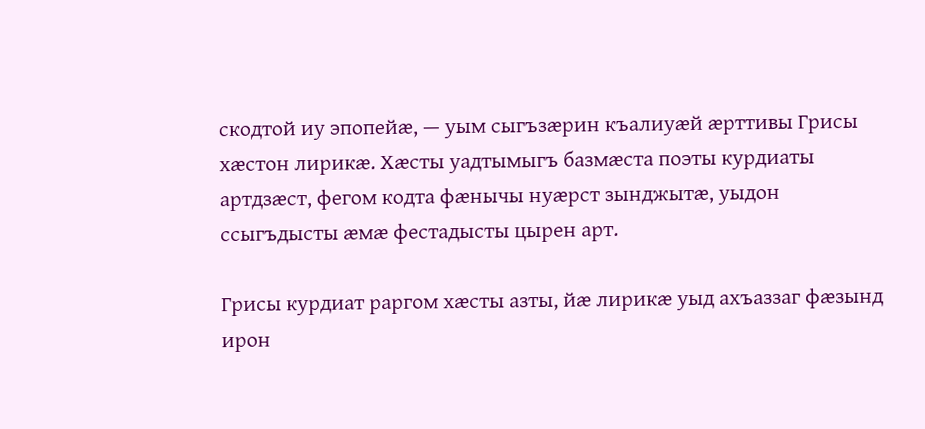скодтой иу эпопейæ, — уым сыгъзæрин къалиуæй æрттивы Грисы хæстон лирикæ. Хæсты уадтымыгъ базмæста поэты курдиаты артдзæст, фегом кодта фæнычы нуæрст зынджытæ, уыдон ссыгъдысты æмæ фестадысты цырен арт.

Грисы курдиат раргом хæсты азты, йæ лирикæ уыд ахъаззаг фæзынд ирон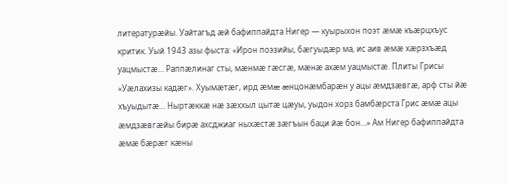литературæйы. Уайтагъд æй бафиппайдта Нигер — куырыхон поэт æмæ къæрцхъус критик. Уый 1943 азы фыста: «Ирон поэзийы, бæгуыдæр ма, ис аив æмæ хæрзхъæд уацмыстæ… Раппæлинаг сты, мæнмæ гæсгæ, мæнæ ахæм уацмыстæ. Плиты Грисы «Уæлахизы кадæг». Хуымæтæг, ирд æмæ æнцонæмбарæн у ацы æмдзæвгæ, арф сты йæ хъуыдытæ… Ныртæккæ нæ зæххыл цытæ цæуы, уыдон хорз бамбæрста Грис æмæ ацы æмдзæвгæйы бирæ ахсджиаг ныхæстæ зæгъын баци йæ бон…» Ам Нигер бафиппайдта æмæ бæрæг кæны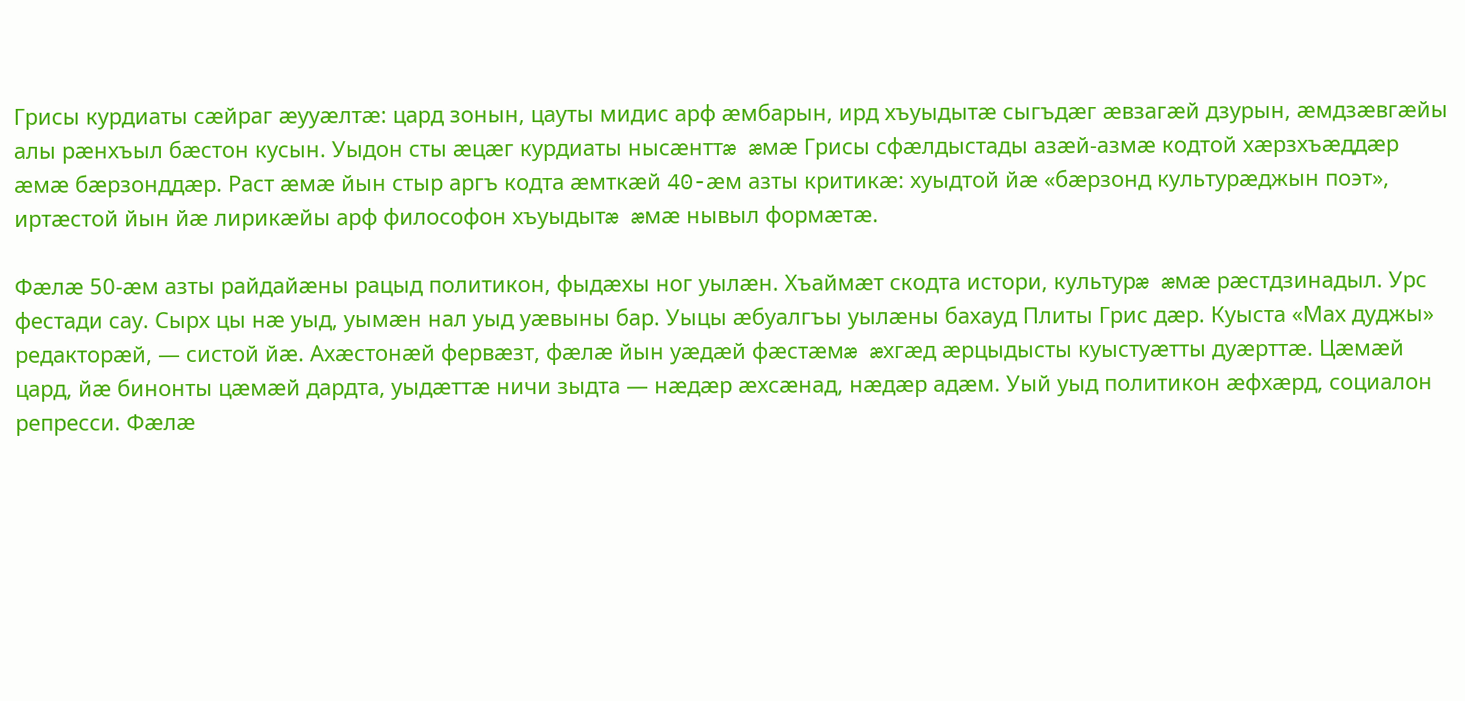Грисы курдиаты сæйраг æууæлтæ: цард зонын, цауты мидис арф æмбарын, ирд хъуыдытæ сыгъдæг æвзагæй дзурын, æмдзæвгæйы алы рæнхъыл бæстон кусын. Уыдон сты æцæг курдиаты нысæнттæ æмæ Грисы сфæлдыстады азæй-азмæ кодтой хæрзхъæддæр æмæ бæрзонддæр. Раст æмæ йын стыр аргъ кодта æмткæй 40-æм азты критикæ: хуыдтой йæ «бæрзонд культурæджын поэт», иртæстой йын йæ лирикæйы арф философон хъуыдытæ æмæ нывыл формæтæ.

Фæлæ 50-æм азты райдайæны рацыд политикон, фыдæхы ног уылæн. Хъаймæт скодта истори, культурæ æмæ рæстдзинадыл. Урс фестади сау. Сырх цы нæ уыд, уымæн нал уыд уæвыны бар. Уыцы æбуалгъы уылæны бахауд Плиты Грис дæр. Куыста «Мах дуджы» редакторæй, — систой йæ. Ахæстонæй фервæзт, фæлæ йын уæдæй фæстæмæ æхгæд æрцыдысты куыстуæтты дуæрттæ. Цæмæй цард, йæ бинонты цæмæй дардта, уыдæттæ ничи зыдта — нæдæр æхсæнад, нæдæр адæм. Уый уыд политикон æфхæрд, социалон репресси. Фæлæ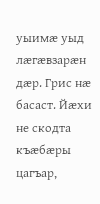уыимæ уыд лæгæвзарæн дæр. Грис нæ басаст. Йæхи не скодта къæбæры цагъар,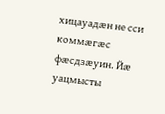хицауадæн не сси коммæгæс фæсдзæуин. Йæ уацмысты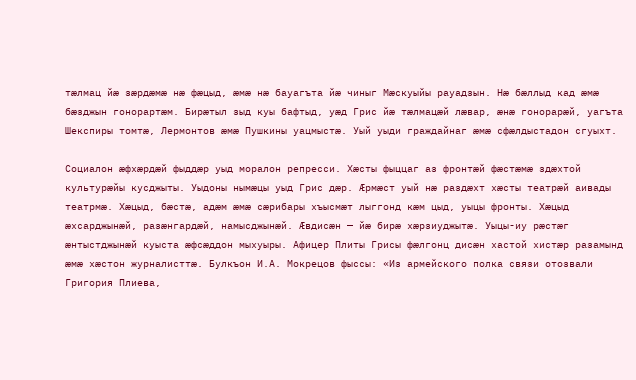тæлмац йæ зæрдæмæ нæ фæцыд, æмæ нæ бауагъта йæ чиныг Мæскуыйы рауадзын. Нæ бæллыд кад æмæ бæзджын гонорартæм. Бирæтыл зыд куы бафтыд, уæд Грис йæ тæлмацæй лæвар, æнæ гонорарæй, уагъта Шекспиры томтæ, Лермонтов æмæ Пушкины уацмыстæ. Уый уыди граждайнаг æмæ сфæлдыстадон сгуыхт.

Социалон æфхæрдæй фыддæр уыд моралон репресси. Хæсты фыццаг аз фронтæй фæстæмæ здæхтой культурæйы кусджыты. Уыдоны нымæцы уыд Грис дæр. Æрмæст уый нæ раздæхт хæсты театрæй аивады театрмæ. Хæцыд, бæстæ, адæм æмæ сæрибары хъысмæт лыггонд кæм цыд, уыцы фронты. Хæцыд æхсарджынæй, разæнгардæй, намысджынæй. Æвдисæн — йæ бирæ хæрзиуджытæ. Уыцы-иу рæстæг æнтыстджынæй куыста æфсæддон мыхуыры. Афицер Плиты Грисы фæлгонц дисæн хастой хистæр разамынд æмæ хæстон журналисттæ. Булкъон И.А. Мокрецов фыссы: «Из армейского полка связи отозвали Григория Плиева,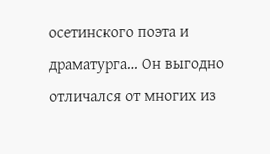осетинского поэта и драматурга… Он выгодно отличался от многих из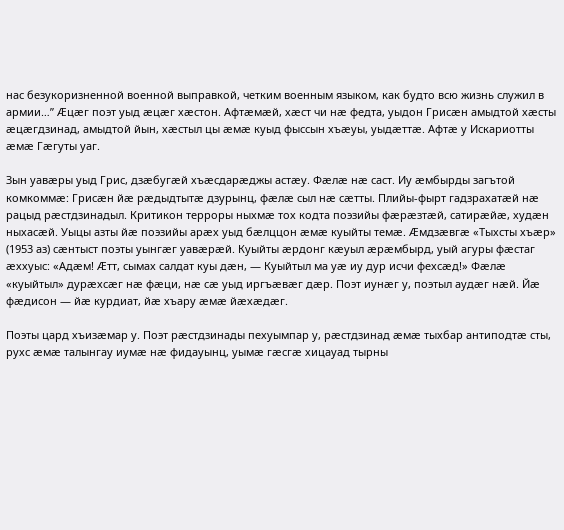нас безукоризненной военной выправкой, четким военным языком, как будто всю жизнь служил в армии…” Æцæг поэт уыд æцæг хæстон. Афтæмæй, хæст чи нæ федта, уыдон Грисæн амыдтой хæсты æцæгдзинад, амыдтой йын, хæстыл цы æмæ куыд фыссын хъæуы, уыдæттæ. Афтæ у Искариотты æмæ Гæгуты уаг.

Зын уавæры уыд Грис, дзæбугæй хъæсдарæджы астæу. Фæлæ нæ саст. Иу æмбырды загътой комкоммæ: Грисæн йæ рæдыдтытæ дзурынц, фæлæ сыл нæ сæтты. Плийы-фырт гадзрахатæй нæ рацыд рæстдзинадыл. Критикон терроры ныхмæ тох кодта поэзийы фæрæзтæй, сатирæйæ, худæн ныхасæй. Уыцы азты йæ поэзийы арæх уыд бæлццон æмæ куыйты темæ. Æмдзæвгæ «Тыхсты хъæр» (1953 аз) сæнтыст поэты уынгæг уавæрæй. Куыйты æрдонг кæуыл æрæмбырд, уый агуры фæстаг æххуыс: «Адæм! Æтт, сымах салдат куы дæн, — Куыйтыл ма уæ иу дур исчи фехсæд!» Фæлæ «куыйтыл» дурæхсæг нæ фæци, нæ сæ уыд иргъæвæг дæр. Поэт иунæг у, поэтыл аудæг нæй. Йæ фæдисон — йæ курдиат, йæ хъару æмæ йæхæдæг.

Поэты цард хъизæмар у. Поэт рæстдзинады пехуымпар у, рæстдзинад æмæ тыхбар антиподтæ сты, рухс æмæ талынгау иумæ нæ фидауынц, уымæ гæсгæ хицауад тырны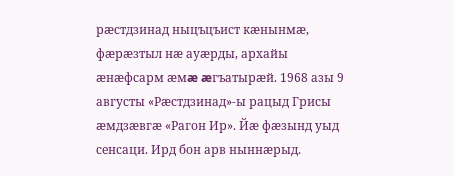рæстдзинад ныцъцъист кæнынмæ, фæрæзтыл нæ ауæрды, архайы æнæфсарм æмæ æгъатырæй. 1968 азы 9 августы «Рæстдзинад»-ы рацыд Грисы æмдзæвгæ «Рагон Ир». Йæ фæзынд уыд сенсаци. Ирд бон арв ныннæрыд.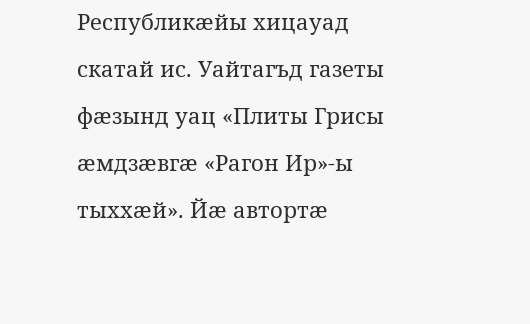Республикæйы хицауад скатай ис. Уайтагъд газеты фæзынд уац «Плиты Грисы æмдзæвгæ «Рагон Ир»-ы тыххæй». Йæ автортæ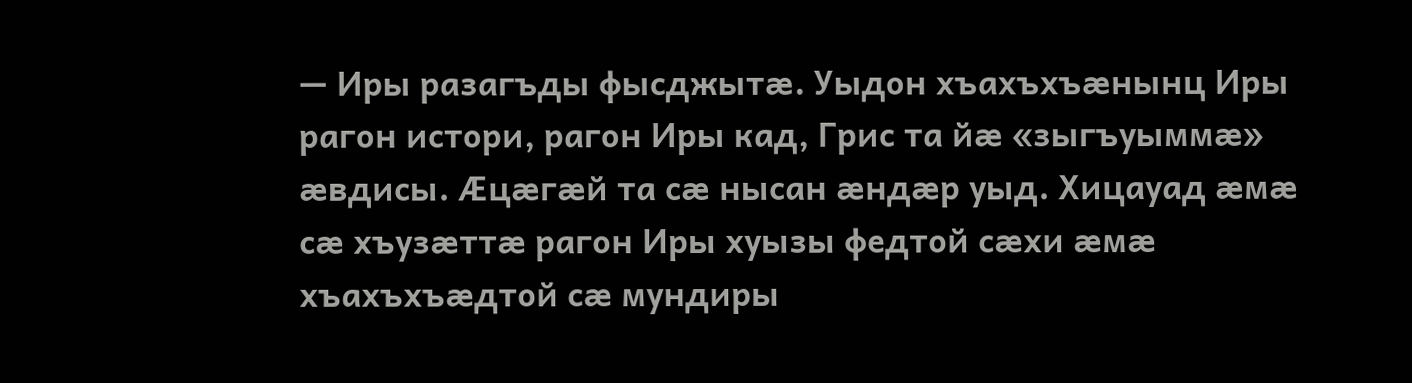— Иры разагъды фысджытæ. Уыдон хъахъхъæнынц Иры рагон истори, рагон Иры кад, Грис та йæ «зыгъуыммæ» æвдисы. Æцæгæй та сæ нысан æндæр уыд. Хицауад æмæ сæ хъузæттæ рагон Иры хуызы федтой сæхи æмæ хъахъхъæдтой сæ мундиры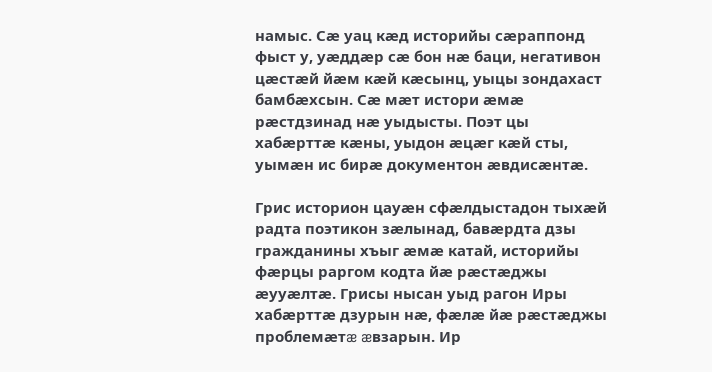намыс. Сæ уац кæд историйы сæраппонд фыст у, уæддæр сæ бон нæ баци, негативон цæстæй йæм кæй кæсынц, уыцы зондахаст бамбæхсын. Сæ мæт истори æмæ рæстдзинад нæ уыдысты. Поэт цы хабæрттæ кæны, уыдон æцæг кæй сты, уымæн ис бирæ документон æвдисæнтæ.

Грис историон цауæн сфæлдыстадон тыхæй радта поэтикон зæлынад, бавæрдта дзы гражданины хъыг æмæ катай, историйы фæрцы раргом кодта йæ рæстæджы æууæлтæ. Грисы нысан уыд рагон Иры хабæрттæ дзурын нæ, фæлæ йæ рæстæджы проблемæтæ æвзарын. Ир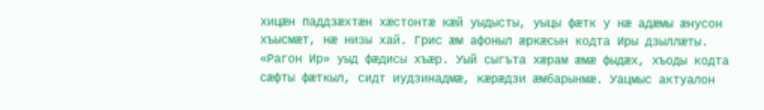хицæн паддзæхтæн хæстонтæ кæй уыдысты, уыцы фæтк у нæ адæмы æнусон хъысмæт, нæ низы хай. Грис æм афоныл æркæсын кодта Иры дзыллæты. «Рагон Ир» уыд фæдисы хъæр. Уый сыгъта хæрам æмæ фыдæх, хъоды кодта сæфты фæткыл, сидт иудзинадмæ, кæрæдзи æмбарынмæ. Уацмыс актуалон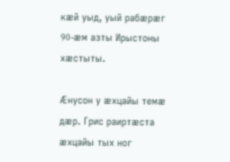кæй уыд, уый рабæрæг 90-æм азты Ирыстоны хæстыты.

Æнусон у æхцайы темæ дæр. Грис раиртæста æхцайы тых ног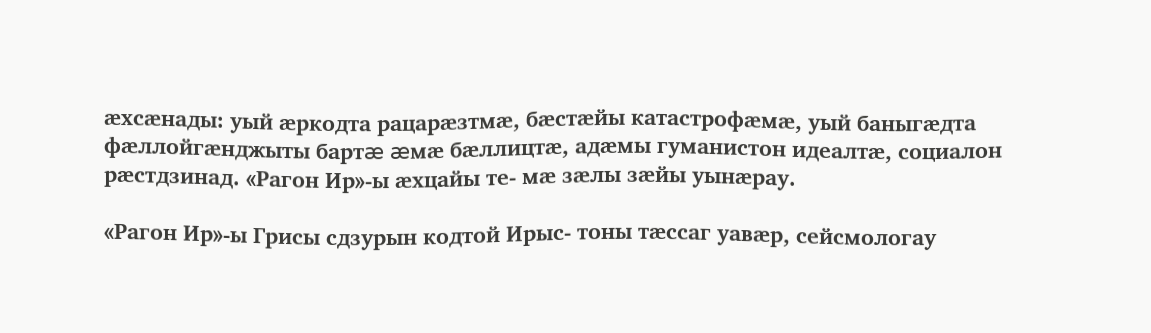æхсæнады: уый æркодта рацарæзтмæ, бæстæйы катастрофæмæ, уый баныгæдта фæллойгæнджыты бартæ æмæ бæллицтæ, адæмы гуманистон идеалтæ, социалон рæстдзинад. «Рагон Ир»-ы æхцайы те- мæ зæлы зæйы уынæрау.

«Рагон Ир»-ы Грисы сдзурын кодтой Ирыс- тоны тæссаг уавæр, сейсмологау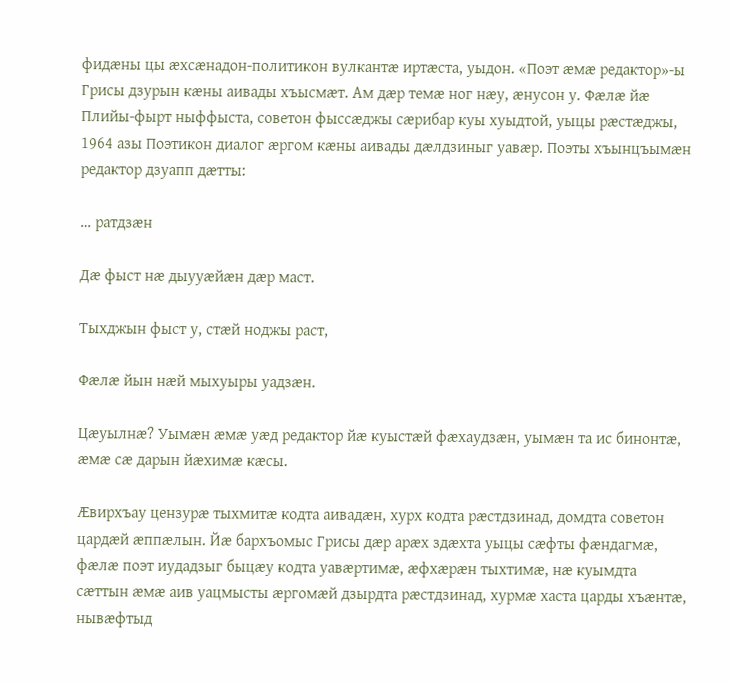фидæны цы æхсæнадон-политикон вулкантæ иртæста, уыдон. «Поэт æмæ редактор»-ы Грисы дзурын кæны аивады хъысмæт. Ам дæр темæ ног нæу, æнусон у. Фæлæ йæ Плийы-фырт ныффыста, советон фыссæджы сæрибар куы хуыдтой, уыцы рæстæджы, 1964 азы Поэтикон диалог æргом кæны аивады дæлдзиныг уавæр. Поэты хъынцъымæн редактор дзуапп дæтты:

… ратдзæн

Дæ фыст нæ дыууæйæн дæр маст.

Тыхджын фыст у, стæй ноджы раст,

Фæлæ йын нæй мыхуыры уадзæн.

Цæуылнæ? Уымæн æмæ уæд редактор йæ куыстæй фæхаудзæн, уымæн та ис бинонтæ, æмæ сæ дарын йæхимæ кæсы.

Æвирхъау цензурæ тыхмитæ кодта аивадæн, хурх кодта рæстдзинад, домдта советон цардæй æппæлын. Йæ бархъомыс Грисы дæр арæх здæхта уыцы сæфты фæндагмæ, фæлæ поэт иудадзыг быцæу кодта уавæртимæ, æфхæрæн тыхтимæ, нæ куымдта сæттын æмæ аив уацмысты æргомæй дзырдта рæстдзинад, хурмæ хаста царды хъæнтæ, нывæфтыд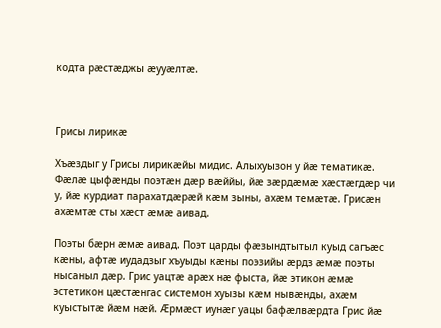кодта рæстæджы æууæлтæ.



Грисы лирикæ

Хъæздыг у Грисы лирикæйы мидис. Алыхуызон у йæ тематикæ. Фæлæ цыфæнды поэтæн дæр вæййы, йæ зæрдæмæ хæстæгдæр чи у, йæ курдиат парахатдæрæй кæм зыны, ахæм темæтæ. Грисæн ахæмтæ сты хæст æмæ аивад.

Поэты бæрн æмæ аивад. Поэт царды фæзындтытыл куыд сагъæс кæны, афтæ иудадзыг хъуыды кæны поэзийы æрдз æмæ поэты нысаныл дæр. Грис уацтæ арæх нæ фыста, йæ этикон æмæ эстетикон цæстæнгас системон хуызы кæм нывæнды, ахæм куыстытæ йæм нæй. Æрмæст иунæг уацы бафæлвæрдта Грис йæ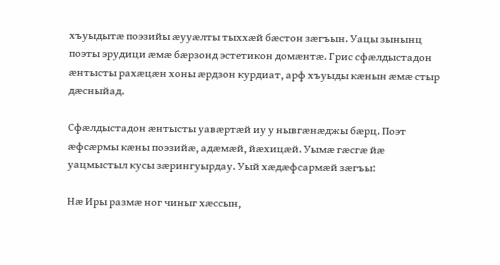хъуыдытæ поэзийы æууæлты тыххæй бæстон зæгъын. Уацы зынынц поэты эрудици æмæ бæрзонд эстетикон домæнтæ. Грис сфæлдыстадон æнтысты рахæцæн хоны æрдзон курдиат, арф хъуыды кæнын æмæ стыр дæсныйад.

Сфæлдыстадон æнтысты уавæртæй иу у нывгæнæджы бæрц. Поэт æфсæрмы кæны поэзийæ, адæмæй, йæхицæй. Уымæ гæсгæ йæ уацмыстыл кусы зæрингуырдау. Уый хæдæфсармæй зæгъы:

Нæ Иры размæ ног чиныг хæссын,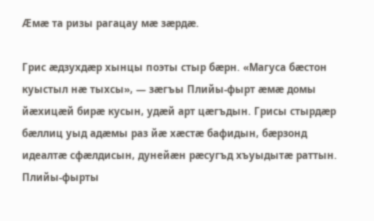Æмæ та ризы рагацау мæ зæрдæ.

Грис æдзухдæр хынцы поэты стыр бæрн. «Магуса бæстон куыстыл нæ тыхсы», — зæгъы Плийы-фырт æмæ домы йæхицæй бирæ кусын, удæй арт цæгъдын. Грисы стырдæр бæллиц уыд адæмы раз йæ хæстæ бафидын, бæрзонд идеалтæ сфæлдисын, дунейæн рæсугъд хъуыдытæ раттын. Плийы-фырты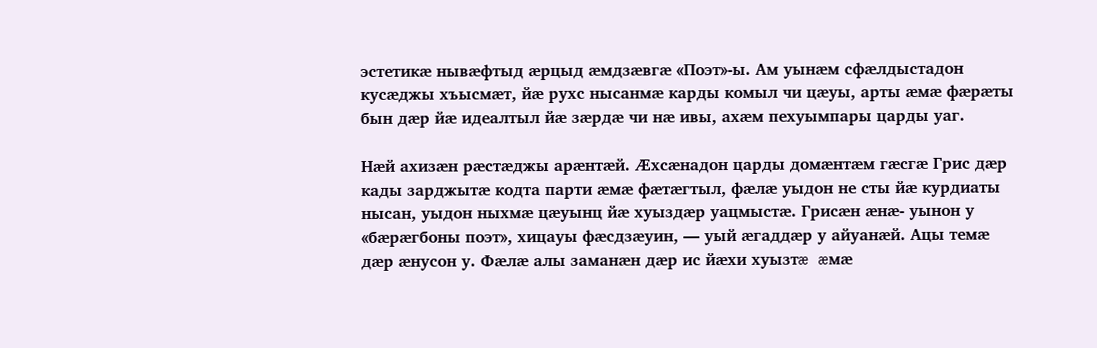эстетикæ нывæфтыд æрцыд æмдзæвгæ «Поэт»-ы. Ам уынæм сфæлдыстадон кусæджы хъысмæт, йæ рухс нысанмæ карды комыл чи цæуы, арты æмæ фæрæты бын дæр йæ идеалтыл йæ зæрдæ чи нæ ивы, ахæм пехуымпары царды уаг.

Нæй ахизæн рæстæджы арæнтæй. Æхсæнадон царды домæнтæм гæсгæ Грис дæр кады зарджытæ кодта парти æмæ фæтæгтыл, фæлæ уыдон не сты йæ курдиаты нысан, уыдон ныхмæ цæуынц йæ хуыздæр уацмыстæ. Грисæн æнæ- уынон у «бæрæгбоны поэт», хицауы фæсдзæуин, — уый æгаддæр у айуанæй. Ацы темæ дæр æнусон у. Фæлæ алы заманæн дæр ис йæхи хуызтæ æмæ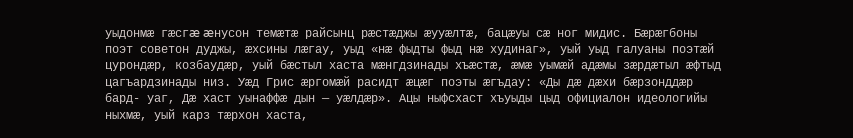уыдонмæ гæсгæ æнусон темæтæ райсынц рæстæджы æууæлтæ, бацæуы сæ ног мидис. Бæрæгбоны поэт советон дуджы, æхсины лæгау, уыд «нæ фыдты фыд нæ худинаг», уый уыд галуаны поэтæй цурондæр, козбаудæр, уый бæстыл хаста мæнгдзинады хъæстæ, æмæ уымæй адæмы зæрдæтыл æфтыд цагъардзинады низ. Уæд Грис æргомæй расидт æцæг поэты æгъдау: «Ды дæ дæхи бæрзонддæр бард- уаг, Дæ хаст уынаффæ дын — уæлдæр». Ацы ныфсхаст хъуыды цыд официалон идеологийы ныхмæ, уый карз тæрхон хаста,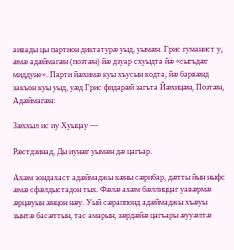аивады цы партион диктатурæ уыд, уымæн. Грис гуманист у, æмæ адæймагæн (поэтæн) йæ дзуар схуыдта йæ «сыгъдæг миддуне». Парти йæхимæ куы хъусын кодта, йæ барвæнд закъон куы уыд, уæд Грис фидарæй загъта Йæхицæн, Поэтæн, Адæймагæн:

Зæххыл ис иу Хуыцау —

Рæстдзинад, Ды иунæг уымæн дæ цагъар.

Ахæм зондахаст адæймаджы кæны сæрибар, дæтты йын ныфс æмæ сфæлдыстадон тых. Фæлæ ахæм бæллиццаг уавæрмæ æрцæуын æнцон нæу. Уый сæраппонд адæймаджы хъæуы зынтæ басæттын, тас амарын, зæрдæйæ цагъары æууæлтæ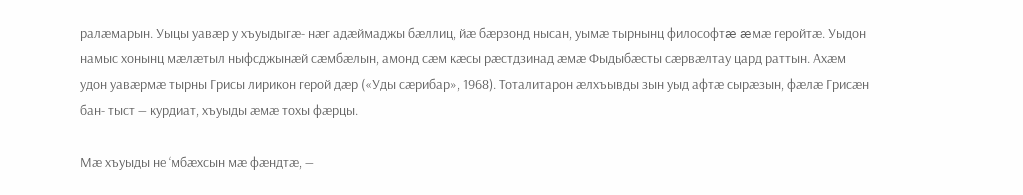ралæмарын. Уыцы уавæр у хъуыдыгæ- нæг адæймаджы бæллиц, йæ бæрзонд нысан, уымæ тырнынц философтæ æмæ геройтæ. Уыдон намыс хонынц мæлæтыл ныфсджынæй сæмбæлын, амонд сæм кæсы рæстдзинад æмæ Фыдыбæсты сæрвæлтау цард раттын. Ахæм удон уавæрмæ тырны Грисы лирикон герой дæр («Уды сæрибар», 1968). Тоталитарон æлхъывды зын уыд афтæ сырæзын, фæлæ Грисæн бан- тыст — курдиат, хъуыды æмæ тохы фæрцы.

Мæ хъуыды не ‘мбæхсын мæ фæндтæ, —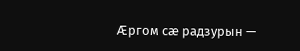Æргом сæ радзурын —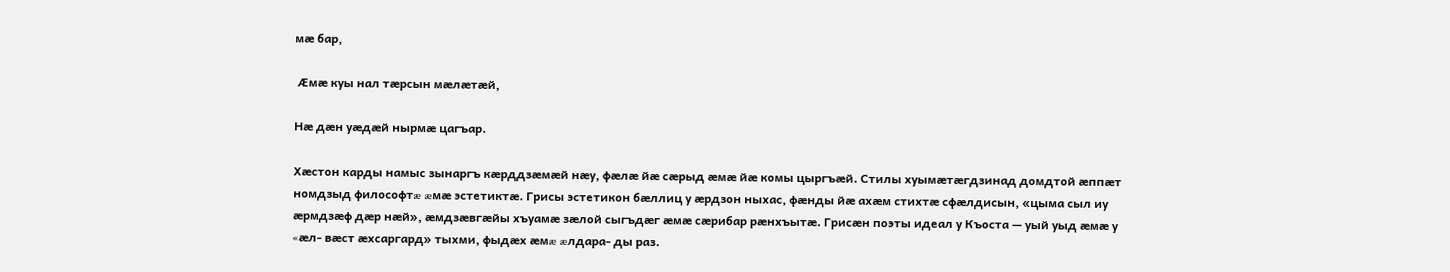мæ бар,

 Æмæ куы нал тæрсын мæлæтæй,

Нæ дæн уæдæй нырмæ цагъар.

Хæстон карды намыс зынаргъ кæрддзæмæй нæу, фæлæ йæ сæрыд æмæ йæ комы цыргъæй. Стилы хуымæтæгдзинад домдтой æппæт номдзыд философтæ æмæ эстетиктæ. Грисы эстетикон бæллиц у æрдзон ныхас, фæнды йæ ахæм стихтæ сфæлдисын, «цыма сыл иу æрмдзæф дæр нæй», æмдзæвгæйы хъуамæ зæлой сыгъдæг æмæ сæрибар рæнхъытæ. Грисæн поэты идеал у Къоста — уый уыд æмæ у «æл- вæст æхсаргард» тыхми, фыдæх æмæ æлдара- ды раз.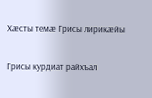Хæсты темæ Грисы лирикæйы

Грисы курдиат райхъал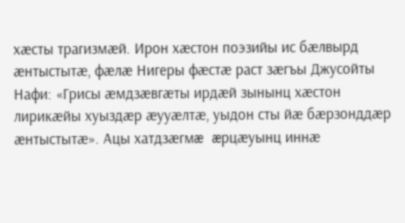хæсты трагизмæй. Ирон хæстон поэзийы ис бæлвырд æнтыстытæ, фæлæ Нигеры фæстæ раст зæгъы Джусойты Нафи: «Грисы æмдзæвгæты ирдæй зынынц хæстон лирикæйы хуыздæр æууæлтæ, уыдон сты йæ бæрзонддæр æнтыстытæ». Ацы хатдзæгмæ æрцæуынц иннæ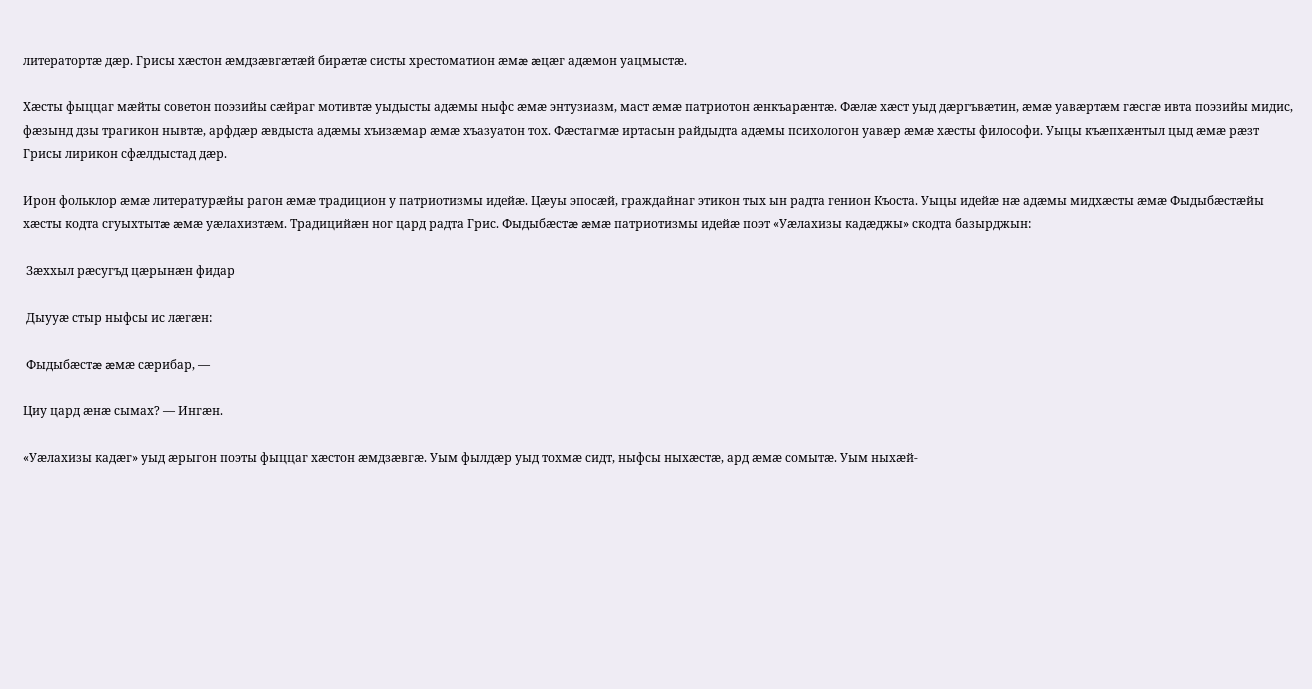литератортæ дæр. Грисы хæстон æмдзæвгæтæй бирæтæ систы хрестоматион æмæ æцæг адæмон уацмыстæ.

Хæсты фыццаг мæйты советон поэзийы сæйраг мотивтæ уыдысты адæмы ныфс æмæ энтузиазм, маст æмæ патриотон æнкъарæнтæ. Фæлæ хæст уыд дæргъвæтин, æмæ уавæртæм гæсгæ ивта поэзийы мидис, фæзынд дзы трагикон нывтæ, арфдæр æвдыста адæмы хъизæмар æмæ хъазуатон тох. Фæстагмæ иртасын райдыдта адæмы психологон уавæр æмæ хæсты философи. Уыцы къæпхæнтыл цыд æмæ рæзт Грисы лирикон сфæлдыстад дæр.

Ирон фольклор æмæ литературæйы рагон æмæ традицион у патриотизмы идейæ. Цæуы эпосæй, граждайнаг этикон тых ын радта генион Къоста. Уыцы идейæ нæ адæмы мидхæсты æмæ Фыдыбæстæйы хæсты кодта сгуыхтытæ æмæ уæлахизтæм. Традицийæн ног цард радта Грис. Фыдыбæстæ æмæ патриотизмы идейæ поэт «Уæлахизы кадæджы» скодта базырджын:

 Зæххыл рæсугъд цæрынæн фидар

 Дыууæ стыр ныфсы ис лæгæн:

 Фыдыбæстæ æмæ сæрибар, —

Циу цард æнæ сымах? — Ингæн.

«Уæлахизы кадæг» уыд æрыгон поэты фыццаг хæстон æмдзæвгæ. Уым фылдæр уыд тохмæ сидт, ныфсы ныхæстæ, ард æмæ сомытæ. Уым ныхæй-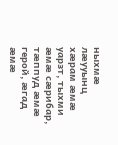ныхмæ лæууынц хæрам æмæ уарзт, тыхми æмæ сæрибар, тæппуд æмæ герой, æгад æмæ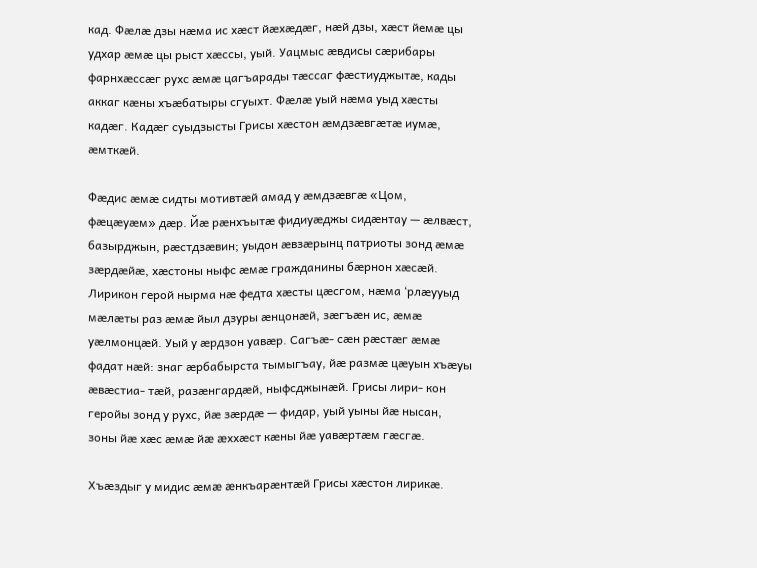кад. Фæлæ дзы нæма ис хæст йæхæдæг, нæй дзы, хæст йемæ цы удхар æмæ цы рыст хæссы, уый. Уацмыс æвдисы сæрибары фарнхæссæг рухс æмæ цагъарады тæссаг фæстиуджытæ, кады аккаг кæны хъæбатыры сгуыхт. Фæлæ уый нæма уыд хæсты кадæг. Кадæг суыдзысты Грисы хæстон æмдзæвгæтæ иумæ, æмткæй.

Фæдис æмæ сидты мотивтæй амад у æмдзæвгæ «Цом, фæцæуæм» дæр. Йæ рæнхъытæ фидиуæджы сидæнтау — æлвæст, базырджын, рæстдзæвин; уыдон æвзæрынц патриоты зонд æмæ зæрдæйæ, хæстоны ныфс æмæ гражданины бæрнон хæсæй. Лирикон герой нырма нæ федта хæсты цæсгом, нæма ‘рлæууыд мæлæты раз æмæ йыл дзуры æнцонæй, зæгъæн ис, æмæ уæлмонцæй. Уый у æрдзон уавæр. Сагъæ- сæн рæстæг æмæ фадат нæй: знаг æрбабырста тымыгъау, йæ размæ цæуын хъæуы æвæстиа- тæй, разæнгардæй, ныфсджынæй. Грисы лири- кон геройы зонд у рухс, йæ зæрдæ — фидар, уый уыны йæ нысан, зоны йæ хæс æмæ йæ æххæст кæны йæ уавæртæм гæсгæ.

Хъæздыг у мидис æмæ æнкъарæнтæй Грисы хæстон лирикæ.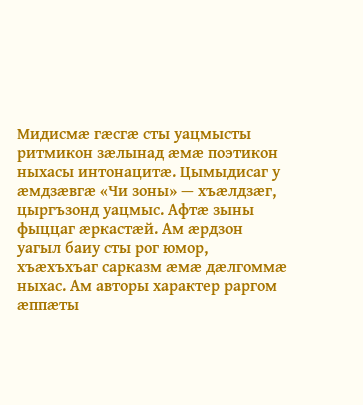Мидисмæ гæсгæ сты уацмысты ритмикон зæлынад æмæ поэтикон ныхасы интонацитæ. Цымыдисаг у æмдзæвгæ «Чи зоны» — хъæлдзæг, цыргъзонд уацмыс. Афтæ зыны фыццаг æркастæй. Ам æрдзон уагыл баиу сты рог юмор, хъæхъхъаг сарказм æмæ дæлгоммæ ныхас. Ам авторы характер раргом æппæты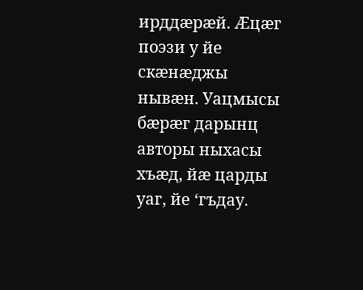ирддæрæй. Æцæг поэзи у йе скæнæджы нывæн. Уацмысы бæрæг дарынц авторы ныхасы хъæд, йæ царды уаг, йе ‘гъдау.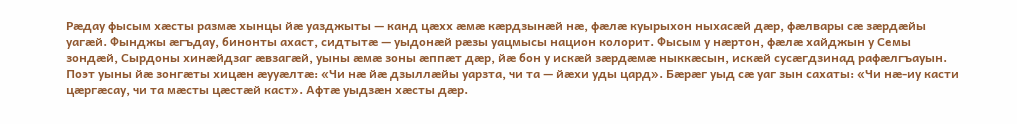Рæдау фысым хæсты размæ хынцы йæ уазджыты — канд цæхх æмæ кæрдзынæй нæ, фæлæ куырыхон ныхасæй дæр, фæлвары сæ зæрдæйы уагæй. Фынджы æгъдау, бинонты ахаст, сидтытæ — уыдонæй рæзы уацмысы национ колорит. Фысым у нæртон, фæлæ хайджын у Семы зондæй, Сырдоны хинæйдзаг æвзагæй, уыны æмæ зоны æппæт дæр, йæ бон у искæй зæрдæмæ ныккæсын, искæй сусæгдзинад рафæлгъауын. Поэт уыны йæ зонгæты хицæн æууæлтæ: «Чи нæ йæ дзыллæйы уарзта, чи та — йæхи уды цард». Бæрæг уыд сæ уаг зын сахаты: «Чи нæ-иу касти цæргæсау, чи та мæсты цæстæй каст». Афтæ уыдзæн хæсты дæр.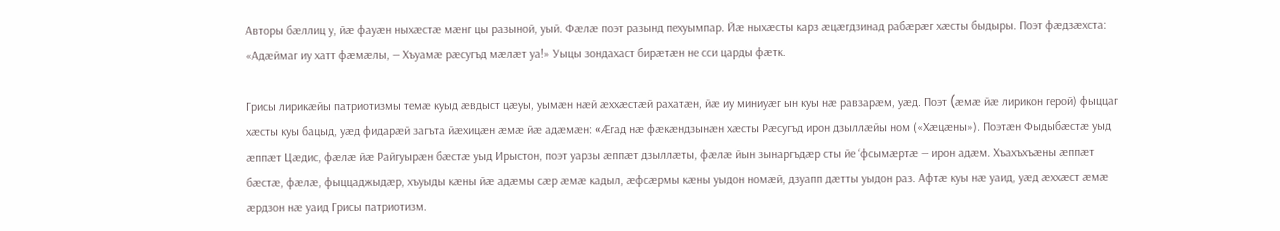Авторы бæллиц у, йæ фауæн ныхæстæ мæнг цы разыной, уый. Фæлæ поэт разынд пехуымпар. Йæ ныхæсты карз æцæгдзинад рабæрæг хæсты быдыры. Поэт фæдзæхста: «Адæймаг иу хатт фæмæлы, — Хъуамæ рæсугъд мæлæт уа!» Уыцы зондахаст бирæтæн не сси царды фæтк.

Грисы лирикæйы патриотизмы темæ куыд æвдыст цæуы, уымæн нæй æххæстæй рахатæн, йæ иу миниуæг ын куы нæ равзарæм, уæд. Поэт (æмæ йæ лирикон герой) фыццаг хæсты куы бацыд, уæд фидарæй загъта йæхицæн æмæ йæ адæмæн: «Æгад нæ фæкæндзынæн хæсты Рæсугъд ирон дзыллæйы ном («Хæцæны»). Поэтæн Фыдыбæстæ уыд æппæт Цæдис, фæлæ йæ Райгуырæн бæстæ уыд Ирыстон, поэт уарзы æппæт дзыллæты, фæлæ йын зынаргъдæр сты йе ‘фсымæртæ — ирон адæм. Хъахъхъæны æппæт бæстæ, фæлæ, фыццаджыдæр, хъуыды кæны йæ адæмы сæр æмæ кадыл, æфсæрмы кæны уыдон номæй, дзуапп дæтты уыдон раз. Афтæ куы нæ уаид, уæд æххæст æмæ æрдзон нæ уаид Грисы патриотизм.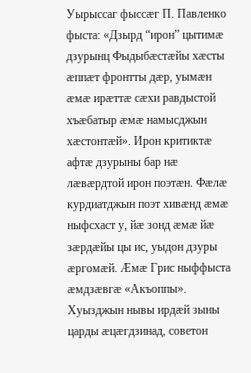Уырыссаг фыссæг П. Павленко фыста: «Дзырд “ирон” цытимæ дзурынц Фыдыбæстæйы хæсты æппæт фронтты дæр, уымæн æмæ ирæттæ сæхи равдыстой хъæбатыр æмæ намысджын хæстонтæй». Ирон критиктæ афтæ дзурыны бар нæ лæвæрдтой ирон поэтæн. Фæлæ курдиатджын поэт хивæнд æмæ ныфсхаст у, йæ зонд æмæ йæ зæрдæйы цы ис, уыдон дзуры æргомæй. Æмæ Грис ныффыста æмдзæвгæ «Акъоппы». Хуызджын нывы ирдæй зыны царды æцæгдзинад, советон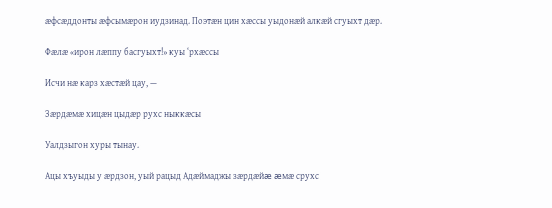æфсæддонты æфсымæрон иудзинад. Поэтæн цин хæссы уыдонæй алкæй сгуыхт дæр.

Фæлæ «ирон лæппу басгуыхт!» куы ‘рхæссы

Исчи нæ карз хæстæй цау, —

Зæрдæмæ хицæн цыдæр рухс ныккæсы

Уалдзыгон хуры тынау.

Ацы хъуыды у æрдзон, уый рацыд Адæймаджы зæрдæйæ æмæ срухс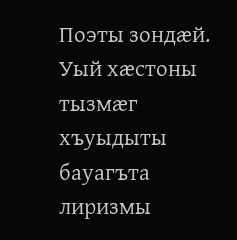Поэты зондæй. Уый хæстоны тызмæг хъуыдыты бауагъта лиризмы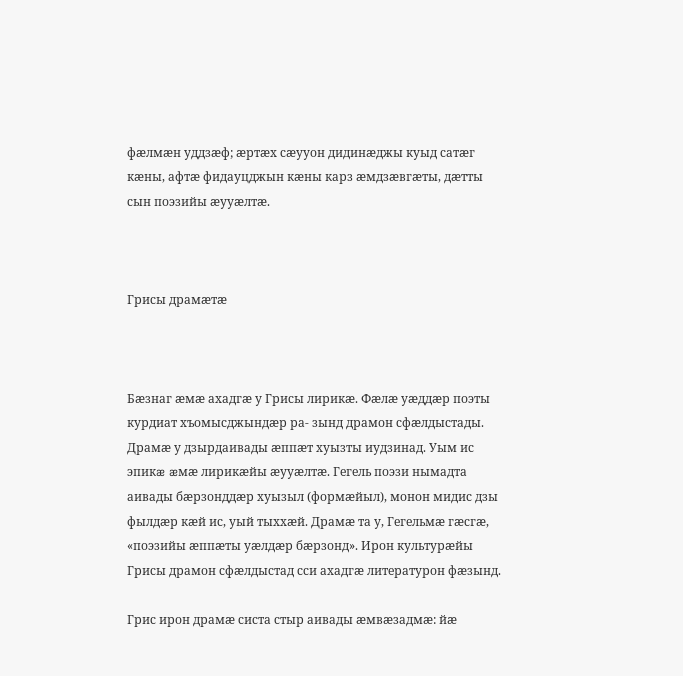фæлмæн уддзæф; æртæх сæууон дидинæджы куыд сатæг кæны, афтæ фидауцджын кæны карз æмдзæвгæты, дæтты сын поэзийы æууæлтæ.



Грисы драмæтæ



Бæзнаг æмæ ахадгæ у Грисы лирикæ. Фæлæ уæддæр поэты курдиат хъомысджындæр ра- зынд драмон сфæлдыстады. Драмæ у дзырдаивады æппæт хуызты иудзинад. Уым ис эпикæ æмæ лирикæйы æууæлтæ. Гегель поэзи нымадта аивады бæрзонддæр хуызыл (формæйыл), монон мидис дзы фылдæр кæй ис, уый тыххæй. Драмæ та у, Гегельмæ гæсгæ, «поэзийы æппæты уæлдæр бæрзонд». Ирон культурæйы Грисы драмон сфæлдыстад сси ахадгæ литературон фæзынд.

Грис ирон драмæ систа стыр аивады æмвæзадмæ: йæ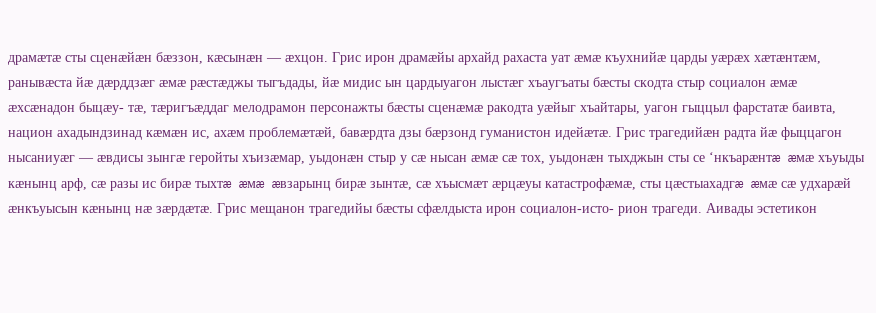драмæтæ сты сценæйæн бæззон, кæсынæн — æхцон. Грис ирон драмæйы архайд рахаста уат æмæ къухнийæ царды уæрæх хæтæнтæм, ранывæста йæ дæрддзæг æмæ рæстæджы тыгъдады, йæ мидис ын цардыуагон лыстæг хъаугъаты бæсты скодта стыр социалон æмæ æхсæнадон быцæу- тæ, тæригъæддаг мелодрамон персонажты бæсты сценæмæ ракодта уæйыг хъайтары, уагон гыццыл фарстатæ баивта, национ ахадындзинад кæмæн ис, ахæм проблемæтæй, бавæрдта дзы бæрзонд гуманистон идейæтæ. Грис трагедийæн радта йæ фыццагон нысаниуæг — æвдисы зынгæ геройты хъизæмар, уыдонæн стыр у сæ нысан æмæ сæ тох, уыдонæн тыхджын сты се ‘нкъарæнтæ æмæ хъуыды кæнынц арф, сæ разы ис бирæ тыхтæ æмæ æвзарынц бирæ зынтæ, сæ хъысмæт æрцæуы катастрофæмæ, сты цæстыахадгæ æмæ сæ удхарæй æнкъуысын кæнынц нæ зæрдæтæ. Грис мещанон трагедийы бæсты сфæлдыста ирон социалон-исто- рион трагеди. Аивады эстетикон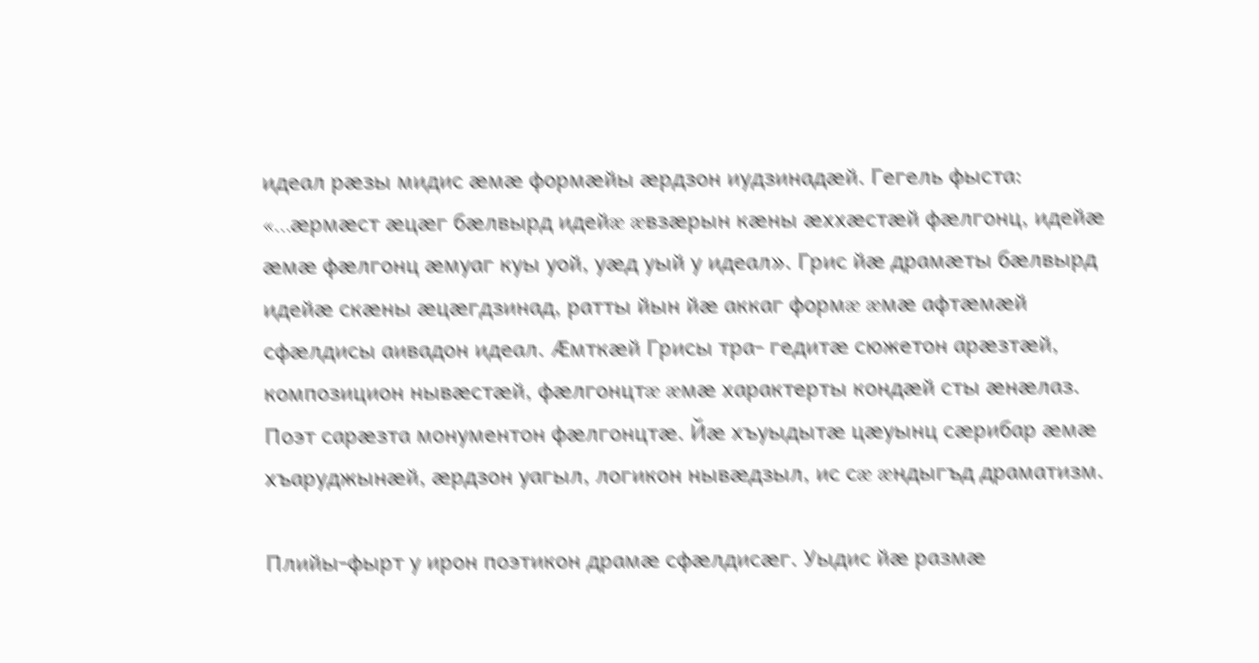идеал рæзы мидис æмæ формæйы æрдзон иудзинадæй. Гегель фыста: «…æрмæст æцæг бæлвырд идейæ æвзæрын кæны æххæстæй фæлгонц, идейæ æмæ фæлгонц æмуаг куы уой, уæд уый у идеал». Грис йæ драмæты бæлвырд идейæ скæны æцæгдзинад, ратты йын йæ аккаг формæ æмæ афтæмæй сфæлдисы аивадон идеал. Æмткæй Грисы тра- гедитæ сюжетон арæзтæй, композицион нывæстæй, фæлгонцтæ æмæ характерты кондæй сты æнæлаз. Поэт сарæзта монументон фæлгонцтæ. Йæ хъуыдытæ цæуынц сæрибар æмæ хъаруджынæй, æрдзон уагыл, логикон нывæдзыл, ис сæ æндыгъд драматизм.

Плийы-фырт у ирон поэтикон драмæ сфæлдисæг. Уыдис йæ размæ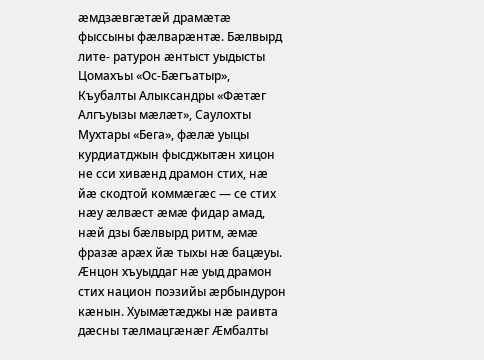æмдзæвгæтæй драмæтæ фыссыны фæлварæнтæ. Бæлвырд лите- ратурон æнтыст уыдысты Цомахъы «Ос-Бæгъатыр», Къубалты Алыксандры «Фæтæг Алгъуызы мæлæт», Саулохты Мухтары «Бега», фæлæ уыцы курдиатджын фысджытæн хицон не сси хивæнд драмон стих, нæ йæ скодтой коммæгæс — се стих нæу æлвæст æмæ фидар амад, нæй дзы бæлвырд ритм, æмæ фразæ арæх йæ тыхы нæ бацæуы. Æнцон хъуыддаг нæ уыд драмон стих национ поэзийы æрбындурон кæнын. Хуымæтæджы нæ раивта дæсны тæлмацгæнæг Æмбалты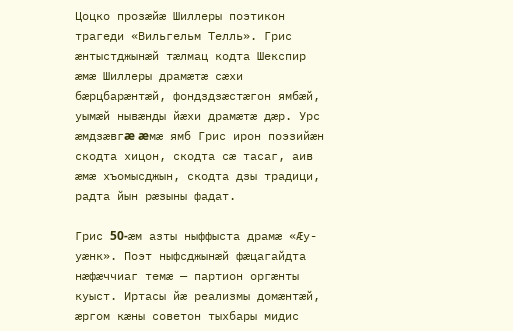Цоцко прозæйæ Шиллеры поэтикон трагеди «Вильгельм Телль». Грис æнтыстджынæй тæлмац кодта Шекспир æмæ Шиллеры драмæтæ сæхи бæрцбарæнтæй, фондздзæстæгон ямбæй, уымæй нывæнды йæхи драмæтæ дæр. Урс æмдзæвгæ æмæ ямб Грис ирон поэзийæн скодта хицон, скодта сæ тасаг, аив æмæ хъомысджын, скодта дзы традици, радта йын рæзыны фадат.

Грис 50-æм азты ныффыста драмæ «Æу- уæнк». Поэт ныфсджынæй фæцагайдта нæфæччиаг темæ — партион оргæнты куыст. Иртасы йæ реализмы домæнтæй, æргом кæны советон тыхбары мидис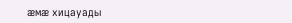æмæ хицауады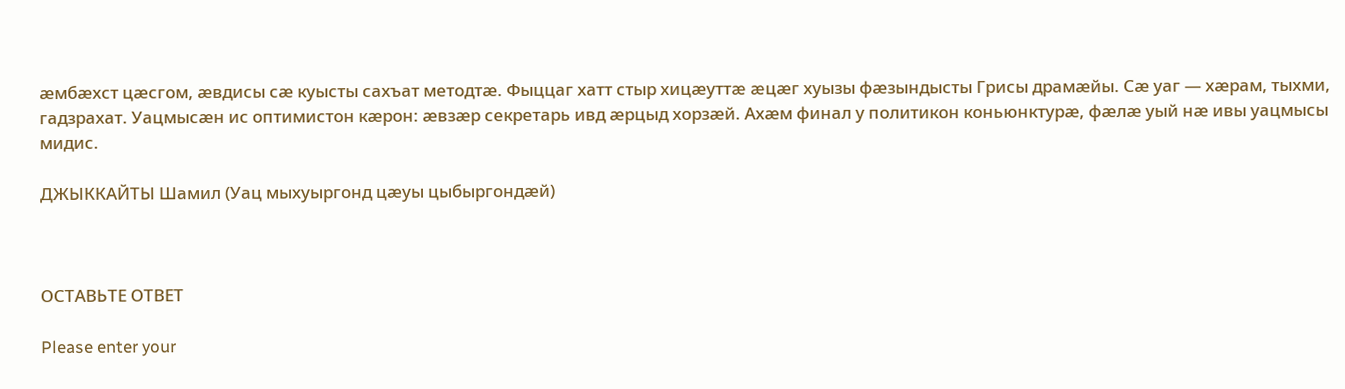æмбæхст цæсгом, æвдисы сæ куысты сахъат методтæ. Фыццаг хатт стыр хицæуттæ æцæг хуызы фæзындысты Грисы драмæйы. Сæ уаг — хæрам, тыхми, гадзрахат. Уацмысæн ис оптимистон кæрон: æвзæр секретарь ивд æрцыд хорзæй. Ахæм финал у политикон коньюнктурæ, фæлæ уый нæ ивы уацмысы мидис.

ДЖЫККАЙТЫ Шамил (Уац мыхуыргонд цæуы цыбыргондæй)



ОСТАВЬТЕ ОТВЕТ

Please enter your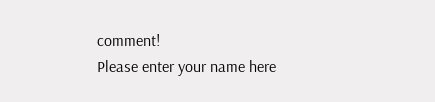comment!
Please enter your name here